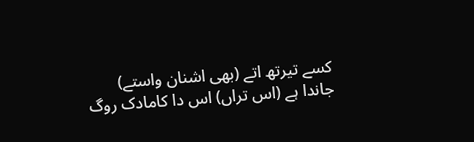کسے تیرتھ اتے (بھی اشنان واستے) جاندا ہے (اس تراں) اس دا کامادک روگ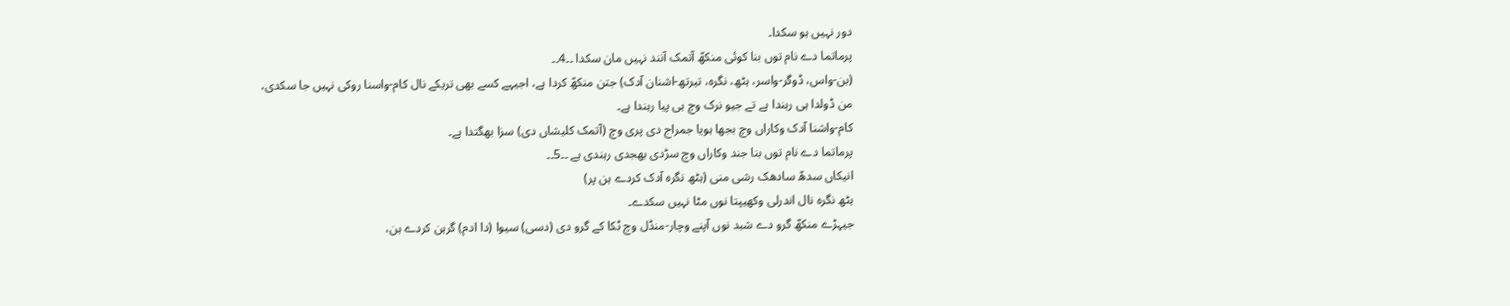دور نہیں ہو سکدا۔
پرماتما دے نام توں بنا کوئی منکھّ آتمک آنند نہیں مان سکدا ۔۔4۔۔
(بن-واس، ڈوگر-واسر، ہٹھ، نگرہ، تیرتھ-اشنان آدک) جتن منکھّ کردا ہے، اجیہے کسے بھی تریکے نال کام-واسنا روکی نہیں جا سکدی،
من ڈولدا ہی رہندا ہے تے جیو نرک وچ ہی پیا رہندا ہے۔
کام-واشنا آدک وکاراں وچ بجھا ہویا جمراج دی پری وچ (آتمک کلیشاں دی) سزا بھگتدا ہے۔
پرماتما دے نام توں بنا جند وکاراں وچ سڑدی بھجدی رہندی ہے ۔۔5۔۔
انیکاں سدھّ سادھک رشی منی (ہٹھ نگرہ آدک کردے ہن پر)
ہٹھ نگرہ نال اندرلی وکھیپتا نوں مٹا نہیں سکدے۔
جیہڑے منکھّ گرو دے شبد نوں آپنے وچار-منڈل وچ ٹکا کے گرو دی (دسی) سیوا (دا ادم) گرہن کردے ہن،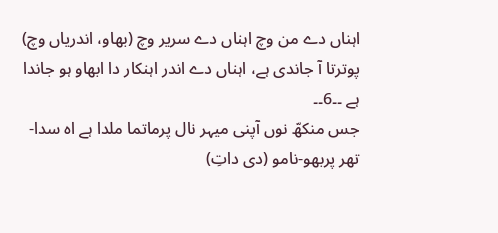اہناں دے من وچ اہناں دے سریر وچ (بھاو، اندریاں وچ) پوترتا آ جاندی ہے، اہناں دے اندر اہنکار دا ابھاو ہو جاندا ہے ۔۔6۔۔
جس منکھّ نوں آپنی میہر نال پرماتما ملدا ہے اہ سدا-تھر پربھو-نامو (دی داتِ)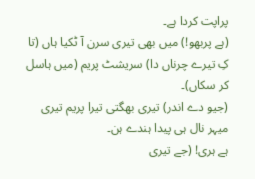پراپت کردا ہے۔
(ہے پربھو!) میں بھی تیری سرن آ ٹکیا ہاں (تا کِ تیرے چرناں دا) سریشٹ پریم (میں ہاسل کر سکاں)۔
(جیو دے اندر) تیری بھگتی تیرا پریم تیری میہر نال ہی پیدا ہندے ہن۔
ہے ہری! (جے تیری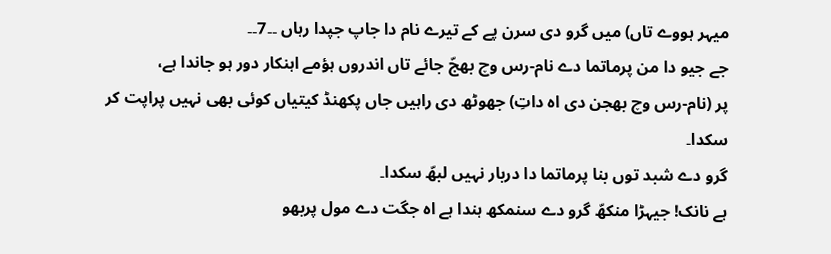میہر ہووے تاں) میں گرو دی سرن پے کے تیرے نام دا جاپ جپدا رہاں ۔۔7۔۔
جے جیو دا من پرماتما دے نام-رس وچ بھجّ جائے تاں اندروں ہؤمے اہنکار دور ہو جاندا ہے،
پر (نام-رس وچ بھجن دی اہ داتِ) جھوٹھ دی راہیں جاں پکھنڈ کیتیاں کوئی بھی نہیں پراپت کر سکدا۔
گرو دے شبد توں بنا پرماتما دا دربار نہیں لبھّ سکدا۔
ہے نانک! جیہڑا منکھّ گرو دے سنمکھ ہندا ہے اہ جگت دے مول پربھو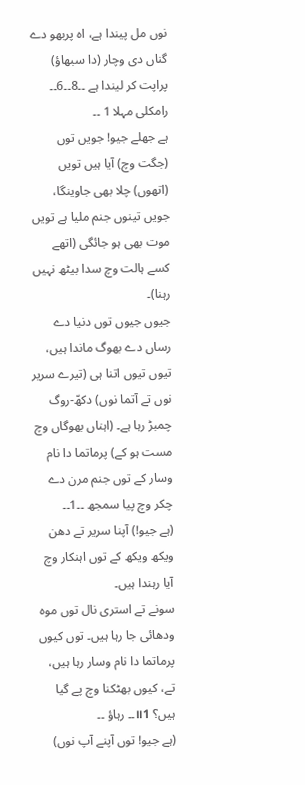نوں مل پیندا ہے، اہ پربھو دے گناں دی وچار (دا سبھاؤ) پراپت کر لیندا ہے ۔۔8۔۔6۔۔
رامکلی مہلا 1 ۔۔
ہے جھلے جیو! جویں توں (جگت وچ) آیا ہیں تویں (اتھوں) چلا بھی جاوینگا، جویں تینوں جنم ملیا ہے تویں موت بھی ہو جائگی (اتھے کسے ہالت وچ سدا بیٹھ نہیں رہنا)۔
جیوں جیوں توں دنیا دے رساں دے بھوگ ماندا ہیں، تیوں تیوں اتنا ہی (تیرے سریر نوں تے آتما نوں) دکھّ-روگ چمبڑ رہا ہے۔ (اہناں بھوگاں وچ مست ہو کے) پرماتما دا نام وسار کے توں جنم مرن دے چکر وچ پیا سمجھ ۔۔1۔۔
(ہے جیو!) آپنا سریر تے دھن ویکھ ویکھ کے توں اہنکار وچ آیا رہندا ہیں۔
سونے تے استری نال توں موہ ودھائی جا رہا ہیں۔ توں کیوں پرماتما دا نام وسار رہا ہیں، تے، کیوں بھٹکنا وچ پے گیا ہیں؟ ॥1۔۔ رہاؤ ۔۔
(ہے جیو! توں آپنے آپ نوں)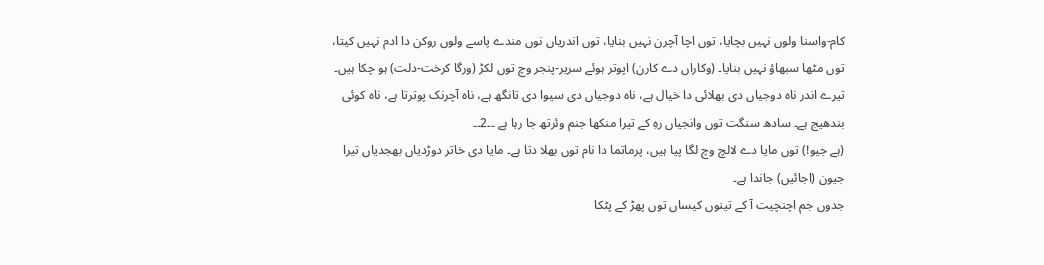کام-واسنا ولوں نہیں بچایا، توں اچا آچرن نہیں بنایا، توں اندریاں نوں مندے پاسے ولوں روکن دا ادم نہیں کیتا، توں مٹھا سبھاؤ نہیں بنایا۔ (وکاراں دے کارن) اپوتر ہوئے سریر-پنجر وچ توں لکڑ (ورگا کرخت-دلت) ہو چکا ہیں۔
تیرے اندر ناہ دوجیاں دی بھلائی دا خیال ہے، ناہ دوجیاں دی سیوا دی تانگھ ہے، ناہ آچرنک پوترتا ہے، ناہ کوئی بندھیج ہے۔ سادھ سنگت توں وانجیاں رہِ کے تیرا منکھا جنم وئرتھ جا رہا ہے ۔۔2۔۔
(ہے جیو!) توں مایا دے لالچ وچ لگا پیا ہیں، پرماتما دا نام توں بھلا دتا ہے۔ مایا دی خاتر دوڑدیاں بھجدیاں تیرا جیون (اجائیں) جاندا ہے۔
جدوں جم اچنچیت آ کے تینوں کیساں توں پھڑ کے پٹکا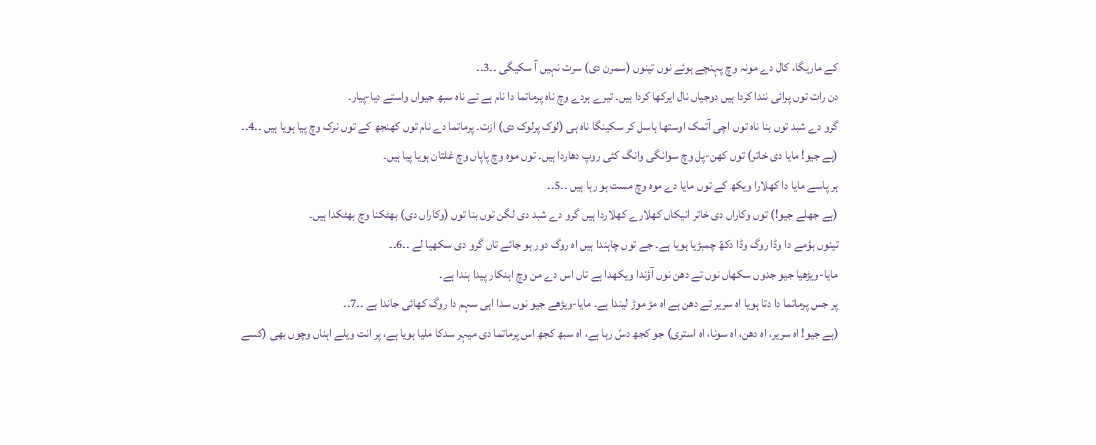کے ماریگا، کال دے مونہ وچ پہنچے ہوئے نوں تینوں (سمرن دی) سرت نہیں آ سکیگی ۔۔3۔۔
دن رات توں پرائی نندا کردا ہیں دوجیاں نال ایرکھا کردا ہیں۔ تیرے ہردے وچ ناہ پرماتما دا نام ہے تے ناہ سبھ جیواں واستے دیا-پیار۔
گرو دے شبد توں بنا ناہ توں اچی آتمک اوستھا ہاسل کر سکینگا ناہ ہی (لوک پرلوک دی) ازت۔ پرماتما دے نام توں کھنجھ کے توں نرک وچ پیا ہویا ہیں ۔۔4۔۔
(ہے جیو! مایا دی خاتر) توں کھن-پل وچ سوانگی وانگ کئی روپ دھاردا ہیں۔ توں موہ وچ پاپاں وچ غلتان ہویا پیا ہیں۔
ہر پاسے مایا دا کھلارا ویکھ کے توں مایا دے موہ وچ مست ہو رہا ہیں ۔۔5۔۔
(ہے جھلے جیو!) توں وکاراں دی خاتر انیکاں کھلارے کھلاردا ہیں گرو دے شبد دی لگن توں بنا توں (وکاراں دی) بھٹکنا وچ بھٹکدا ہیں۔
تینوں ہؤمے دا وڈا روگ وڈا دکھّ چمبڑیا ہویا ہے۔ جے توں چاہندا ہیں اہ روگ دور ہو جائے تاں گرو دی سکھیا لے ۔۔6۔۔
مایا-ویڑھیا جیو جدوں سکھاں نوں تے دھن نوں آؤندا ویکھدا ہے تاں اس دے من وچ اہنکار پیدا ہندا ہے۔
پر جس پرماتما دا دتا ہویا اہ سریر تے دھن ہے اہ مڑ موڑ لیندا ہے۔ مایا-ویڑھے جیو نوں سدا اہی سہم دا روگ کھائی جاندا ہے ۔۔7۔۔
(ہے جیو! اہ سریر، اہ دھن، اہ سونا، اہ استری) جو کجھ دسّ رہا ہے، اہ سبھ کجھ اس پرماتما دی میہر سدکا ملیا ہویا ہے، پر انت ویلے اہناں وچوں بھی (کسے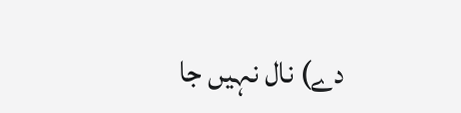دے) نال نہیں جا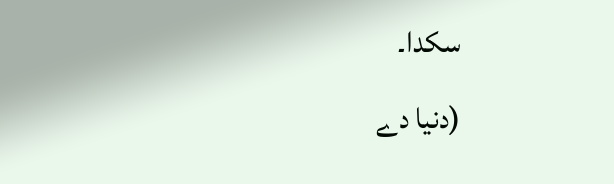سکدا۔
(دنیا دے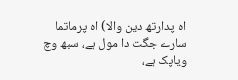اہ پدارتھ دین والا) اہ پرماتما سارے جگت دا مول ہے، سبھ وچ ویاپک ہے،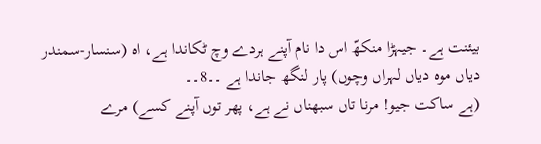بیئنت ہے۔ جیہڑا منکھّ اس دا نام آپنے ہردے وچ ٹکاندا ہے، اہ (سنسار-سمندر دیاں موہ دیاں لہراں وچوں) پار لنگھ جاندا ہے ۔۔8۔۔
(ہے ساکت جیو! مرنا تاں سبھناں نے ہے، پھر توں آپنے کسے) مرے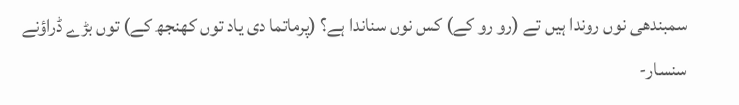سمبندھی نوں روندا ہیں تے (رو رو کے) کس نوں سناندا ہے؟ (پرماتما دی یاد توں کھنجھ کے) توں بڑے ڈراؤنے سنسار-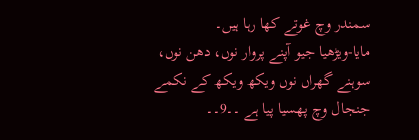سمندر وچ غوتے کھا رہا ہیں۔
مایا-ویڑھیا جیو آپنے پروار نوں، دھن نوں، سوہنے گھراں نوں ویکھ ویکھ کے نکمے جنجال وچ پھسیا پیا ہے ۔۔9۔۔